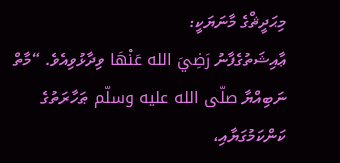މިޙަދީޘްގެ މާނަޔަކީ:
ޢާއިޝަތުގެފާނު رَضِيَ الله عَنْهَا ވިދާޅުވިއެވެ. “މާތް ނަބިއްޔާ صلّى الله عليه وسلّم ޠަހާރަތުގެ ކަންކަމުގަޔާއި،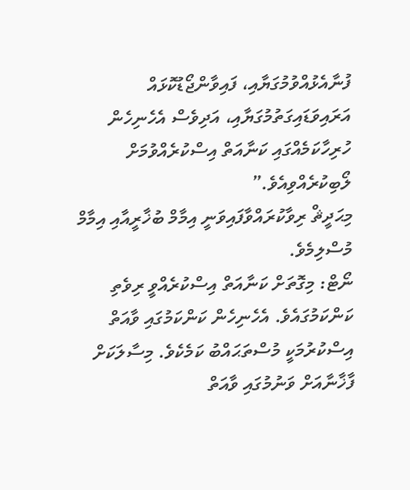ފުނާއެޅުއްވުމުގަޔާއި، ފައިވާންޖޯޑުކޮޅައް އަރައިވަޑައިގަތުމުގަޔާއި، އަދިވެސް އެހެނިހެން ހުރިހާކަމެއްގައި ކަނާއަތް އިސްކުރެއްވުމަށް ލޯބިކުރެއްވިއެވެ.”
މިޙަދީޘް ރިވާކުރައްވާފައިވަނީ އިމާމް ބުޚާރީއާއި އިމާމް މުސްލިމެވެ.
ނޯޓް: މިގޮތަށް ކަނާއަތް އިސްކުރެއްވީ ރިވެތި ކަންކަމުގައެވެ. އެހެނިހެން ކަންކަމުގައި ވާއަތް އިސްކުރުމަކީ މުސްތަޙައްބު ކަމެކެވެ. މިސާލަކަށް ފާޚާނާއަށް ވަނުމުގައި ވާއަތް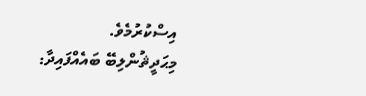އިސްކުރުމެވެ.
މިޙަދީޘުންލިބޭ ބައެއްފައިދާ: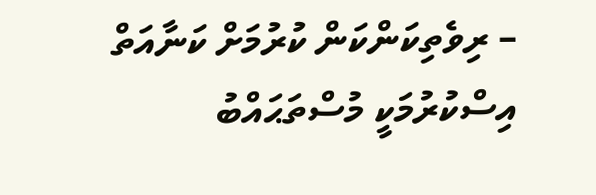– ރިވެތިކަންކަން ކުރުމަށް ކަނާއަތް އިސްކުރުމަކީ މުސްތަޙައްބު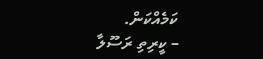ކަމެއްކަން.
– ކީރިތި ރަސޫލާ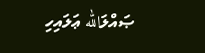ޞައްލަالله ޢަލައިހި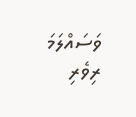ވަސައްލަމަ ރިވެރި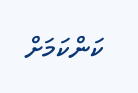ކަންކަމަށް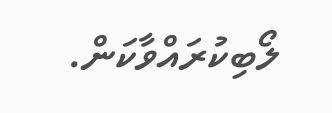ލޯބިކުރައްވާކަން.